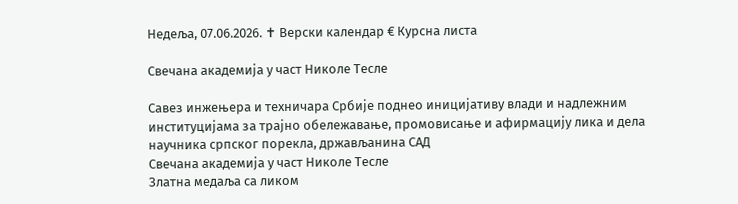Недеља, 07.06.2026. ✝ Верски календар € Курсна листа

Свечана академија у част Николе Тесле

Савез инжењера и техничара Србије поднео иницијативу влади и надлежним институцијама за трајно обележавање, промовисање и афирмацију лика и дела научника српског порекла, држављанина САД
Свечана академија у част Николе Тесле
Златна медаља са ликом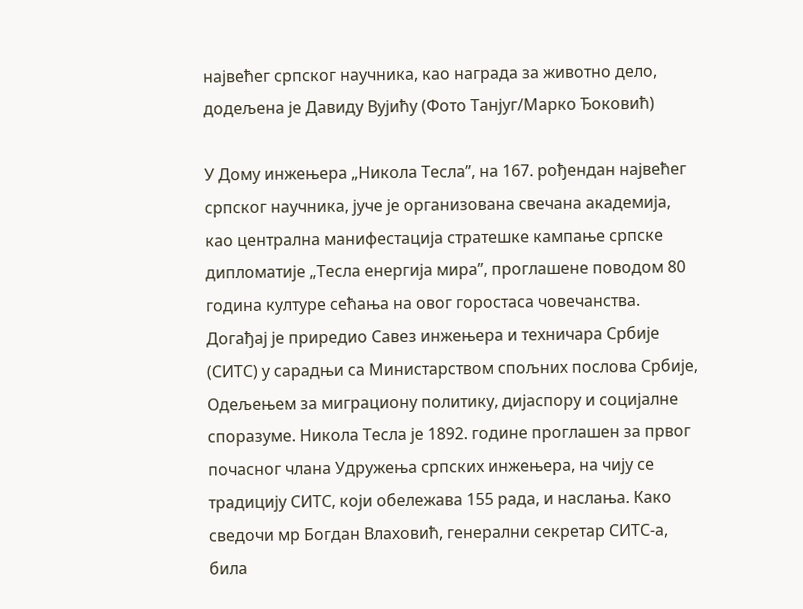највећег српског научника, као награда за животно дело, додељена је Давиду Вујићу (Фото Tанјуг/Марко Ђоковић)

У Дому инжењера „Никола Тесла”, на 167. рођендан највећег српског научника, јуче је организована свечана академија, као централна манифестација стратешке кампање српске дипломатије „Тесла енергија мира”, проглашене поводом 80 година културе сећања на овог горостаса човечанства. Догађај је приредио Савез инжењера и техничара Србије (СИТС) у сарадњи са Министарством спољних послова Србије, Одељењем за миграциону политику, дијаспору и социјалне споразуме. Никола Тесла је 1892. године проглашен за првог почасног члана Удружења српских инжењера, на чију се традицију СИТС, који обележава 155 рада, и наслања. Како сведочи мр Богдан Влаховић, генерални секретар СИТС-а, била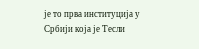је то прва институција у Србији која је Тесли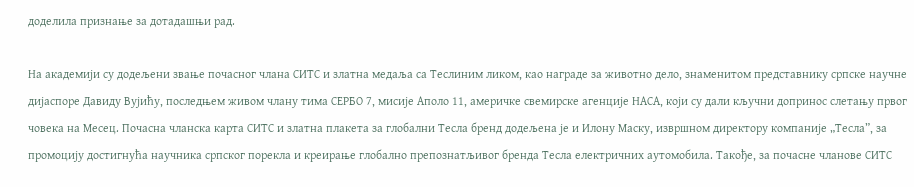доделила признање за дотадашњи рад.

На академији су додељени звање почасног члана СИТС и златна медаља са Теслиним ликом, као награде за животно дело, знаменитом представнику српске научне дијаспоре Давиду Вујићу, последњем живом члану тима СЕРБО 7, мисије Аполо 11, америчке свемирске агенције НАСА, који су дали кључни допринос слетању првог човека на Месец. Почасна чланска карта СИТС и златна плакета за глобални Тесла бренд додељена је и Илону Маску, извршном директору компаније „Тесла”, за промоцију достигнућа научника српског порекла и креирање глобално препознатљивог бренда Тесла електричних аутомобила. Такође, за почасне чланове СИТС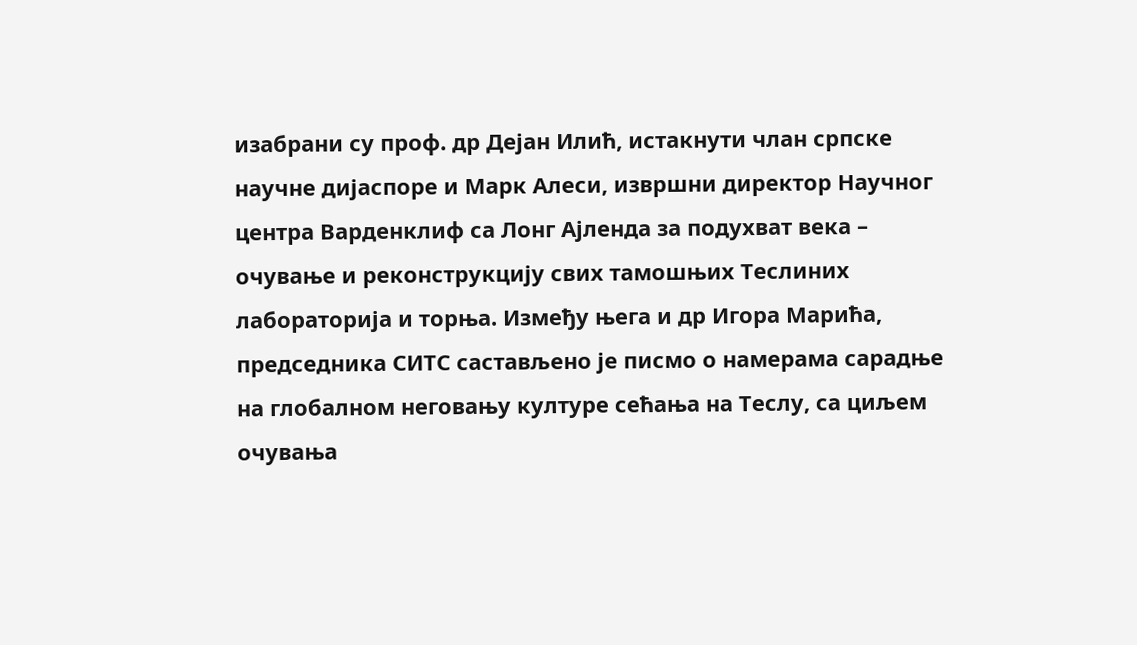изабрани су проф. др Дејан Илић, истакнути члан српске научне дијаспоре и Марк Алеси, извршни директор Научног центра Варденклиф са Лонг Ајленда за подухват века – очување и реконструкцију свих тамошњих Теслиних лабораторија и торња. Између њега и др Игора Марића, председника СИТС састављено је писмо о намерама сарадње на глобалном неговању културе сећања на Теслу, са циљем очувања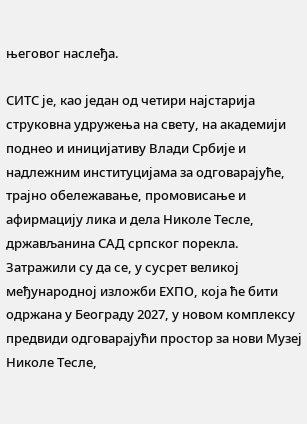његовог наслеђа.

СИТС је, као један од четири најстарија струковна удружења на свету, на академији поднео и иницијативу Влади Србије и надлежним институцијама за одговарајуће, трајно обележавање, промовисање и афирмацију лика и дела Николе Тесле, држављанина САД српског порекла. Затражили су да се, у сусрет великој међународној изложби ЕXПО, која ће бити одржана у Београду 2027, у новом комплексу предвиди одговарајући простор за нови Музеј Николе Тесле,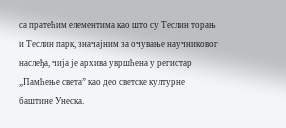са пратећим елементима као што су Теслин торањ и Теслин парк, значајним за очување научниковог наслеђа, чија је архива увршћена у регистар „Памћење света” као део светске културне баштине Унеска.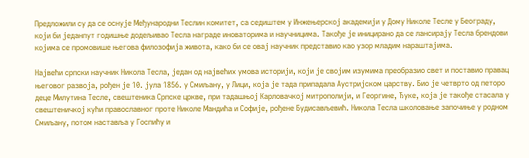Предложили су да се оснује Међународни Теслин комитет, са седиштем у Инжењерској академији у Дому Николе Тесле у Београду, који би једанпут годишње додељивао Тесла награде иноваторима и научницима. Такође је иницирано да се лансирају Тесла брендови којима се промовише његова филозофија живота, како би се овај научник представио као узор младим нараштајима.

Највећи српски научник Никола Тесла, један од највећих умова историји, који је својим изумима преобразио свет и поставио правац његовог развоја, рођен је 10. јула 1856. у Смиљану, у Лици, која је тада припадала Аустријском царству. Био је четврто од петоро деце Милутина Тесле, свештеника Српске цркве, при тадашњој Карловачкој митрополији, и Георгине, Ђуке, која је такође стасала у свештеничкој кући православног проте Николе Мандића и Софије, рођене Будисављевић. Никола Тесла школовање започиње у родном Смиљану, потом наставља у Госпићу и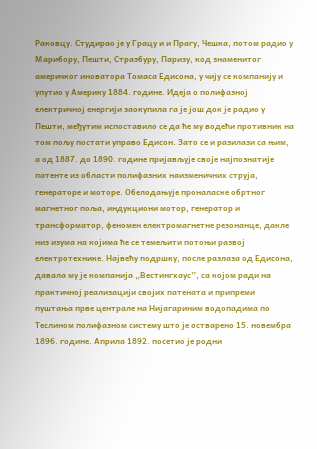Раковцу. Студирао је у Грацу и и Прагу, Чешка, потом радио у Марибору, Пешти, Стразбуру, Паризу, код знаменитог америчког иноватора Томаса Едисона, у чију се компанију и упутио у Америку 1884. године. Идеја о полифазној електричној енергији заокупила га је још док је радио у Пешти, међутим испоставило се да ће му водећи противник на том пољу постати управо Едисон. Зато се и разилази са њим, а од 1887. до 1890. године пријављује своје најпознатије патенте из области полифазних наизменичних струја, генераторе и моторе. Обелодањује проналаске обртног магнетног поља, индукциони мотор, генератор и трансформатор, феномен електромагнетне резонанце, дакле низ изума на којима ће се темељити потоњи развој електротехнике. Највећу подршку, после разлаза од Едисона, давала му је компанија „Вестингхаус”, са којом ради на практичној реализацији својих патената и припреми пуштања прве централе на Нијагариним водопадима по Теслином полифазном систему што је остварено 15. новембра 1896. године. Априла 1892. посетио је родни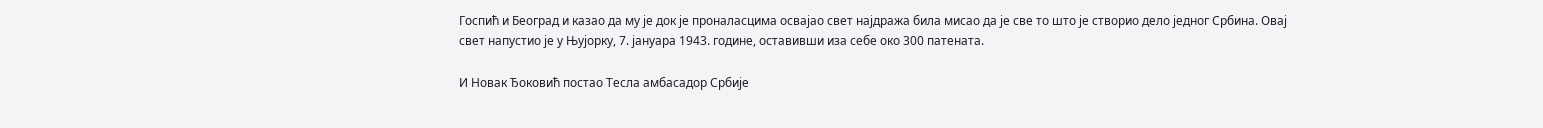Госпић и Београд и казао да му је док је проналасцима освајао свет најдража била мисао да је све то што је створио дело једног Србина. Овај свет напустио је у Њујорку, 7. јануара 1943. године, оставивши иза себе око 300 патената.

И Новак Ђоковић постао Тесла амбасадор Србије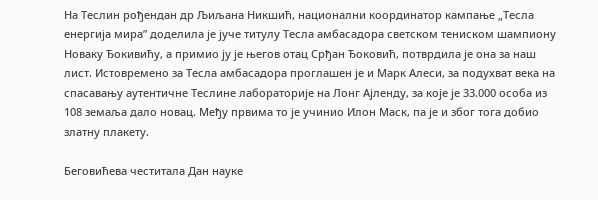На Теслин рођендан др Љиљана Никшић, национални координатор кампање „Тесла енергија мира” доделила је јуче титулу Тесла амбасадора светском тениском шампиону Новаку Ђокивићу, а примио ју је његов отац Срђан Ђоковић, потврдила је она за наш лист. Истовремено за Тесла амбасадора проглашен је и Марк Алеси, за подухват века на спасавању аутентичне Теслине лабораторије на Лонг Ајленду, за које је 33.000 особа из 108 земаља дало новац. Међу првима то је учинио Илон Маск, па је и због тога добио златну плакету.

Беговићева честитала Дан науке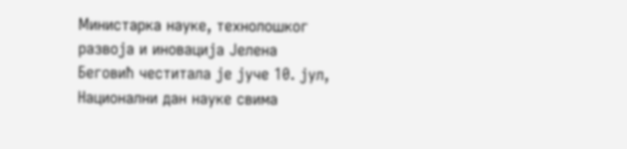Министарка науке, технолошког развоја и иновација Јелена Беговић честитала је јуче 10. јул, Национални дан науке свима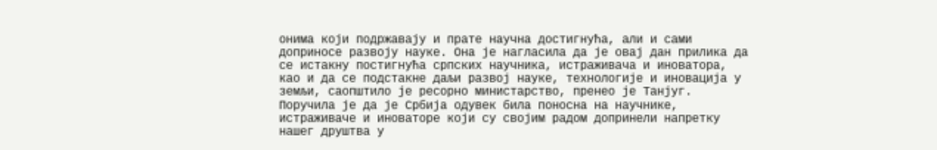онима који подржавају и прате научна достигнућа, али и сами доприносе развоју науке. Она је нагласила да је овај дан прилика да се истакну постигнућа српских научника, истраживача и иноватора, као и да се подстакне даљи развој науке, технологије и иновација у земљи, саопштило је ресорно министарство, пренео је Танјуг. Поручила је да је Србија одувек била поносна на научнике, истраживаче и иноваторе који су својим радом допринели напретку нашег друштва у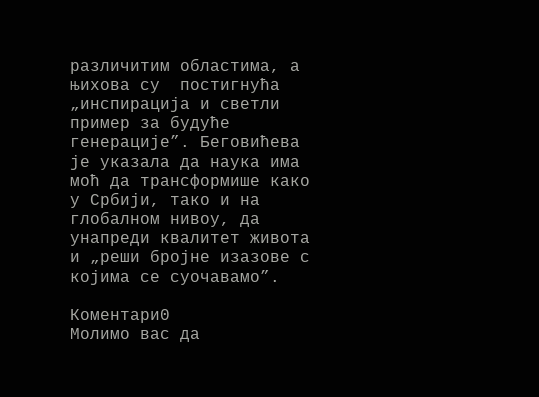различитим областима, а њихова су  постигнућа „инспирација и светли пример за будуће генерације”. Беговићева је указала да наука има моћ да трансформише како у Србији, тако и на глобалном нивоу, да унапреди квалитет живота и „реши бројне изазове с којима се суочавамо”.

Коментари0
Молимо вас да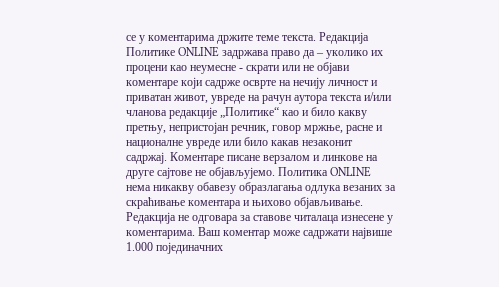се у коментарима држите теме текста. Редакција Политике ONLINE задржава право да – уколико их процени као неумесне - скрати или не објави коментаре који садрже осврте на нечију личност и приватан живот, увреде на рачун аутора текста и/или чланова редакције „Политике“ као и било какву претњу, непристојан речник, говор мржње, расне и националне увреде или било какав незаконит садржај. Коментаре писане верзалом и линкове на друге сајтове не објављујемо. Политика ONLINE нема никакву обавезу образлагања одлука везаних за скраћивање коментара и њихово објављивање. Редакција не одговара за ставове читалаца изнесене у коментарима. Ваш коментар може садржати највише 1.000 појединачних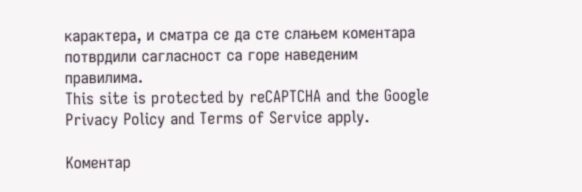карактера, и сматра се да сте слањем коментара потврдили сагласност са горе наведеним правилима.
This site is protected by reCAPTCHA and the Google Privacy Policy and Terms of Service apply.

Комeнтар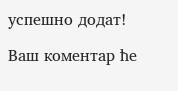успeшно додат!

Ваш комeнтар ћe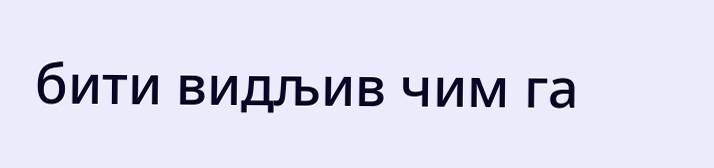бити видљив чим га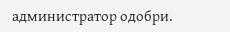администратор одобри.